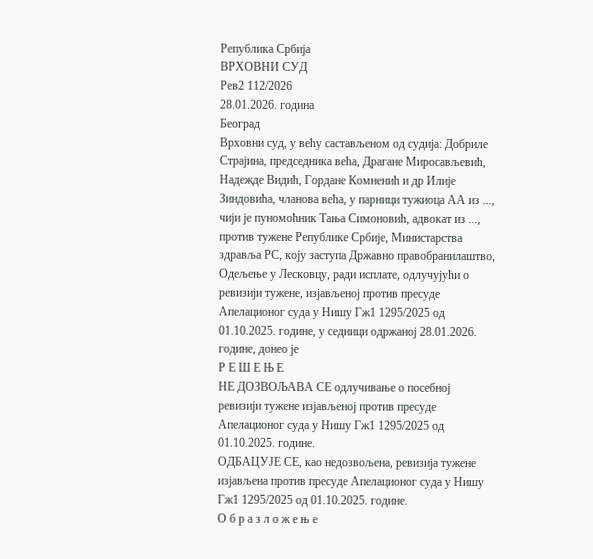Република Србија
ВРХОВНИ СУД
Рев2 112/2026
28.01.2026. година
Београд
Врховни суд, у већу састављеном од судија: Добриле Страјина, председника већа, Драгане Миросављевић, Надежде Видић, Гордане Комненић и др Илије Зиндовића, чланова већа, у парници тужиоца АА из ..., чији је пуномоћник Тања Симоновић, адвокат из ..., против тужене Републике Србије, Министарства здравља РС, коју заступа Државно правобранилаштво, Одељење у Лесковцу, ради исплате, одлучујући о ревизији тужене, изјављеној против пресуде Апелационог суда у Нишу Гж1 1295/2025 од 01.10.2025. године, у седници одржаној 28.01.2026. године, донео је
Р Е Ш Е Њ Е
НЕ ДОЗВОЉАВА СЕ одлучивање о посебној ревизији тужене изјављеној против пресуде Апелационог суда у Нишу Гж1 1295/2025 од 01.10.2025. године.
ОДБАЦУЈЕ СЕ, као недозвољена, ревизија тужене изјављена против пресуде Апелационог суда у Нишу Гж1 1295/2025 од 01.10.2025. године.
О б р а з л о ж е њ е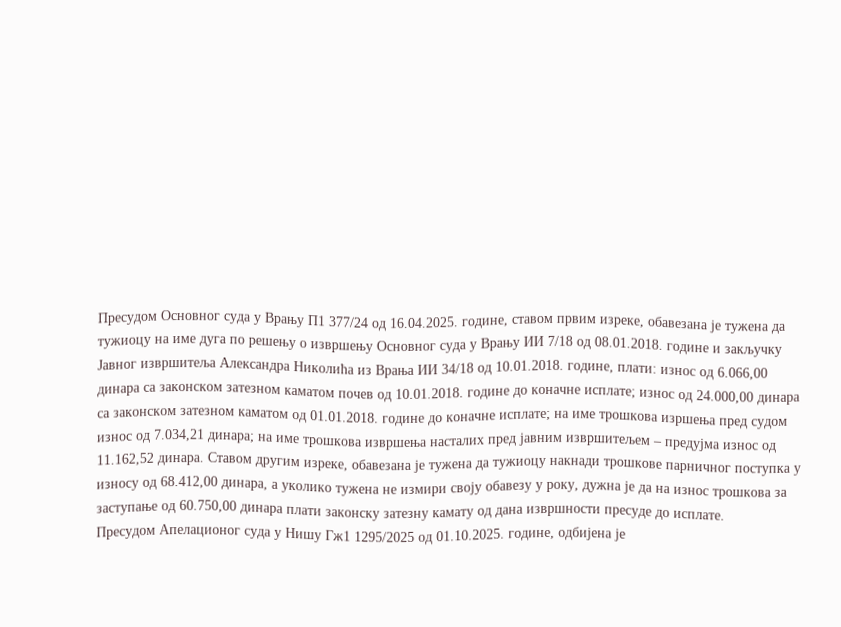Пресудом Основног суда у Врању П1 377/24 од 16.04.2025. године, ставом првим изреке, обавезана је тужена да тужиоцу на име дуга по решењу о извршењу Основног суда у Врању ИИ 7/18 од 08.01.2018. године и закључку Јавног извршитеља Александра Николића из Врања ИИ 34/18 од 10.01.2018. године, плати: износ од 6.066,00 динара са законском затезном каматом почев од 10.01.2018. године до коначне исплате; износ од 24.000,00 динара са законском затезном каматом од 01.01.2018. године до коначне исплате; на име трошкова изршења пред судом износ од 7.034,21 динара; на име трошкова извршења насталих пред јавним извршитељем – предујма износ од 11.162,52 динара. Ставом другим изреке, обавезана је тужена да тужиоцу накнади трошкове парничног поступка у износу од 68.412,00 динара, а уколико тужена не измири своју обавезу у року, дужна је да на износ трошкова за заступање од 60.750,00 динара плати законску затезну камату од дана извршности пресуде до исплате.
Пресудом Апелационог суда у Нишу Гж1 1295/2025 од 01.10.2025. године, одбијена је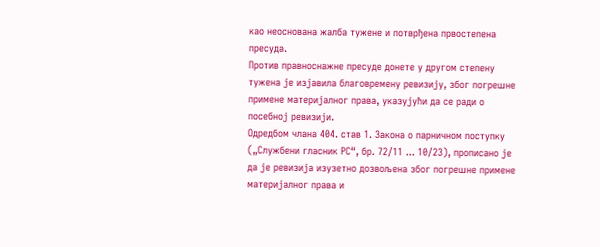као неоснована жалба тужене и потврђена првостепена пресуда.
Против правноснажне пресуде донете у другом степену тужена је изјавила благовремену ревизију, због погрешне примене материјалног права, указујући да се ради о посебној ревизији.
Одредбом члана 404. став 1. Закона о парничном поступку („Службени гласник РС“, бр. 72/11 ... 10/23), прописано је да је ревизија изузетно дозвољена због погрешне примене материјалног права и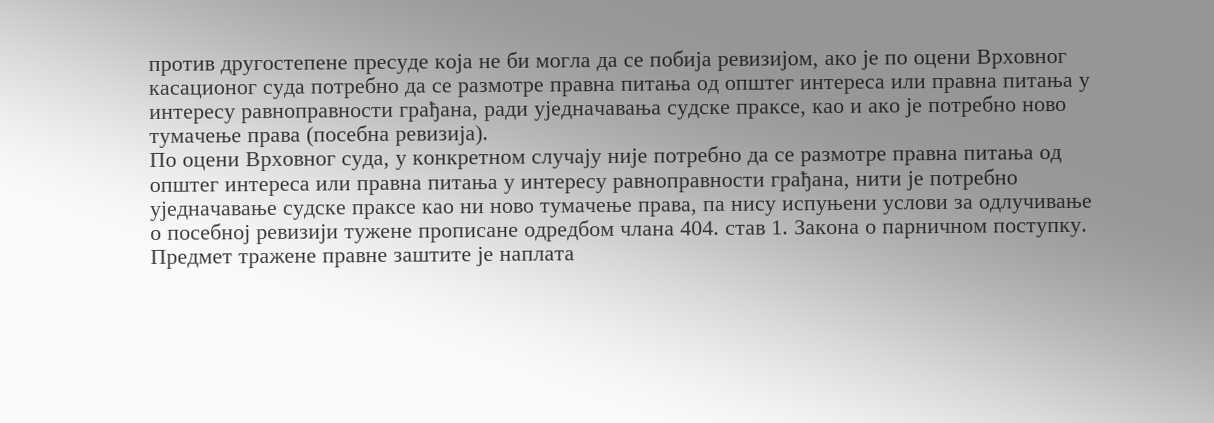против другостепене пресуде која не би могла да се побија ревизијом, ако је по оцени Врховног касационог суда потребно да се размотре правна питања од општег интереса или правна питања у интересу равноправности грађана, ради уједначавања судске праксе, као и ако је потребно ново тумачење права (посебна ревизија).
По оцени Врховног суда, у конкретном случају није потребно да се размотре правна питања од општег интереса или правна питања у интересу равноправности грађана, нити је потребно уједначавање судске праксе као ни ново тумачење права, па нису испуњени услови за одлучивање о посебној ревизији тужене прописане одредбом члана 404. став 1. Закона о парничном поступку.
Предмет тражене правне заштите је наплата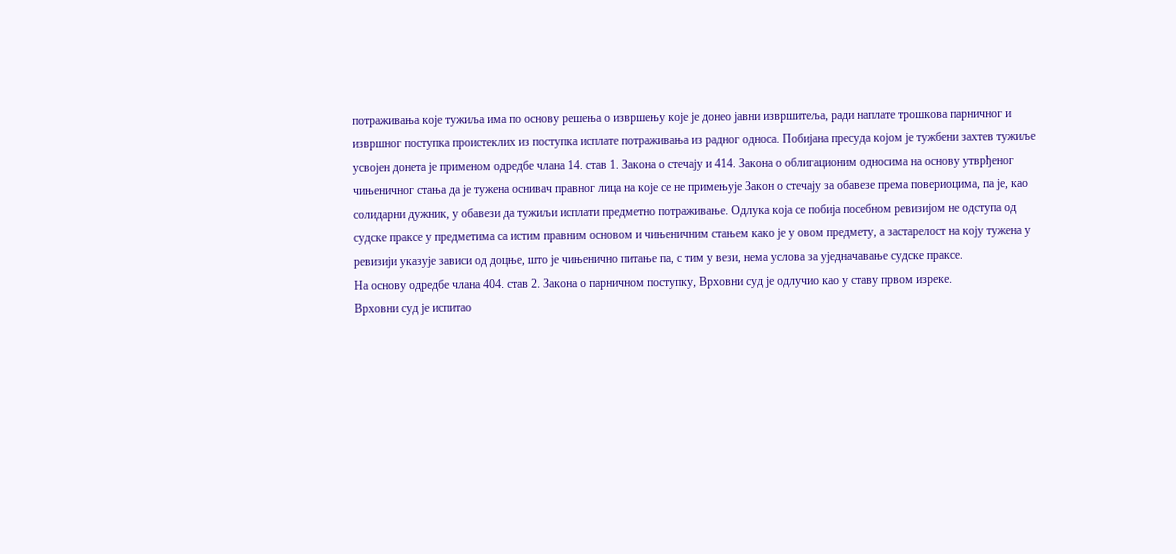потраживања које тужиља има по основу решења о извршењу које је донео јавни извршитеља, ради наплате трошкова парничног и извршног поступка проистеклих из поступка исплате потраживања из радног односа. Побијана пресуда којом је тужбени захтев тужиље усвојен донета је применом одредбе члана 14. став 1. Закона о стечају и 414. Закона о облигационим односима на основу утврђеног чињеничног стања да је тужена оснивач правног лица на које се не примењује Закон о стечају за обавезе према повериоцима, па је, као солидарни дужник, у обавези да тужиљи исплати предметно потраживање. Одлука која се побија посебном ревизијом не одступа од судске праксе у предметима са истим правним основом и чињеничним стањем како је у овом предмету, а застарелост на коју тужена у ревизији указује зависи од доцње, што је чињенично питање па, с тим у вези, нема услова за уједначавање судске праксе.
На основу одредбе члана 404. став 2. Закона о парничном поступку, Врховни суд је одлучио као у ставу првом изреке.
Врховни суд је испитао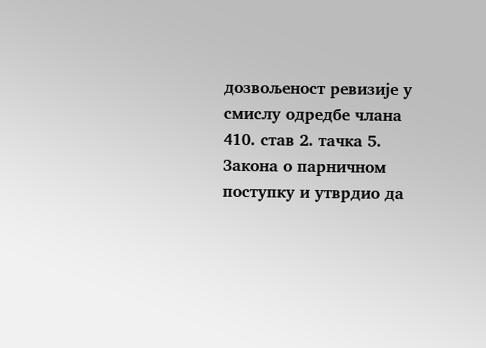дозвољеност ревизије у смислу одредбе члана 410. став 2. тачка 5. Закона о парничном поступку и утврдио да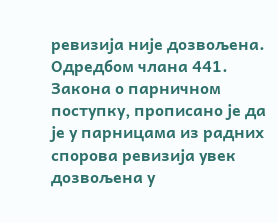ревизија није дозвољена.
Одредбом члана 441. Закона о парничном поступку, прописано је да је у парницама из радних спорова ревизија увек дозвољена у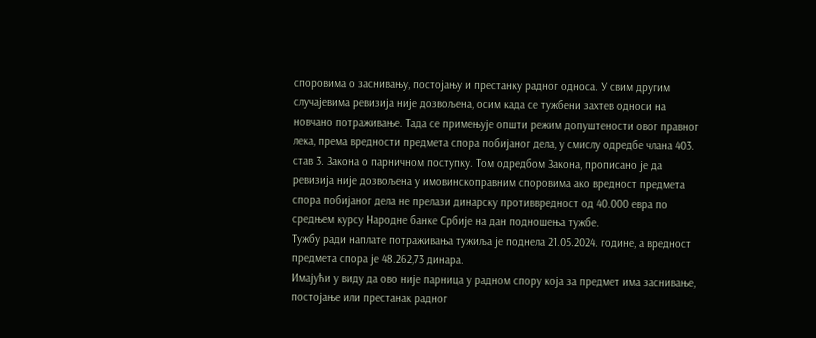споровима о заснивању, постојању и престанку радног односа. У свим другим случајевима ревизија није дозвољена, осим када се тужбени захтев односи на новчано потраживање. Тада се примењује општи режим допуштености овог правног лека, према вредности предмета спора побијаног дела, у смислу одредбе члана 403. став 3. Закона о парничном поступку. Том одредбом Закона, прописано је да ревизија није дозвољена у имовинскоправним споровима ако вредност предмета спора побијаног дела не прелази динарску противвредност од 40.000 евра по средњем курсу Народне банке Србије на дан подношења тужбе.
Тужбу ради наплате потраживања тужиља је поднела 21.05.2024. године, а вредност предмета спора је 48.262,73 динара.
Имајући у виду да ово није парница у радном спору која за предмет има заснивање, постојање или престанак радног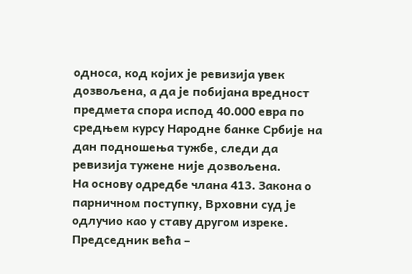односа, код којих је ревизија увек дозвољена, а да је побијана вредност предмета спора испод 40.000 евра по средњем курсу Народне банке Србије на дан подношења тужбе, следи да ревизија тужене није дозвољена.
На основу одредбе члана 413. Закона о парничном поступку, Врховни суд је одлучио као у ставу другом изреке.
Председник већа –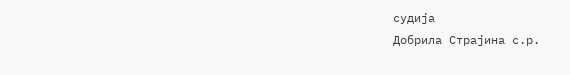судија
Добрила Страјина с.р.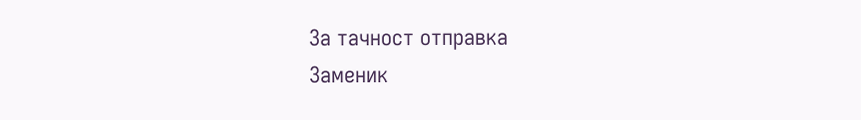За тачност отправка
Заменик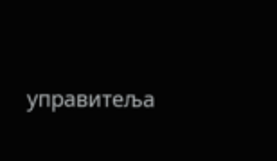управитеља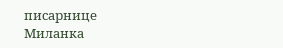писарнице
Миланка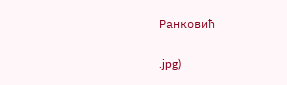Ранковић

.jpg)